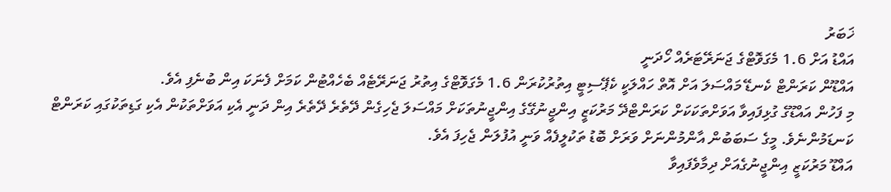ޚަބަރު
އައްޑު އަށް 1.6 މެގަވޮޓްގެ ޖަނަރޭޓަރެއް ހޯދަނީ
އައްޑޫން ކަރަންޓް ކެނޑޭ މައްސަލަ އަށް އޮތް ހައްލަކީ ކެޕޭސިޓީ އިތުރުކުރަން 1.6 މެގަވޮޓްގެ އިތުރު ޖަނަރޭޓެއް ބެހެއްޓުން ކަމަށް ފެނަކަ އިން ބުނެފި އެވެ.
މި ފަހުން އައްޑޫގެ ގުޅިފައިވާ އަވަށްތަކަކަށް ކަރަންޓްދޭ މަރުކަޒީ އިންޖީނުގޭގެ އިންޖީނުތަކަށް މައްސަލަ ޖެހިގެން ދޭތެރެ ދޭތެރެ އިން ދަނީ އެކި އަވަށްތަކުން އެކި ގަޑިތަކުގައި ކަރަންޓް ކަނޑަމުންނެވެ. މީގެ ސަބަބުން އާންމުންނަށް ވަރަށް ބޮޑު ތަކުލީފެއް ވަނީ އުފުލަން ޖެހިފަ އެވެ.
އައްޑޫ މަރުކަޒީ އިންޖީނުގެއަށް ދިމާވެފައިވާ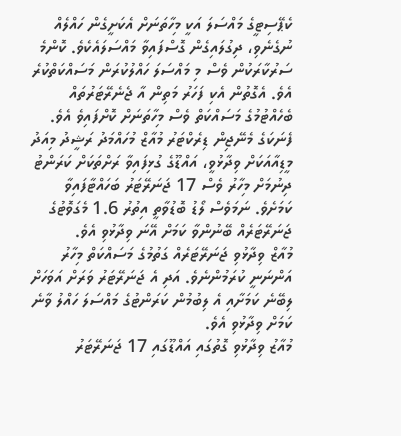ކެޕޭސިޓީގެ މައްސަލަ އަކީ މިހާތަނަށް އެކަށީގެން ހައްލެއް ނުގެނެވި، ދިގުލައިގެން ގޮސްފައިވާ މައްސަލައެކެވެ. ކޮންމެ ސަރުކާރަކުން ވެސް މި މައްސަލަ ހައްލުކުރަން މަސައްކަތްކުރެ އެވެ. އެގޮތުން އެކި ފަހަރު މަތިން އާ ޖެނެރޭޓަރުތައް ބެހެއްޓުމުގެ މަސައްކަތް ވެސް މިހާތަނަށް ކޮށްފައިވެ އެވެ.
ފެނަކަގެ މެނޭޖިން ޑިރެކްޓަރު މުއާޒް މުހައްމަދު ރަޝީދު މިއަދު މީޑިއާއަކަށް ވިދާޅުވީ، އައްޑޫގެ ގުޅިފައިވާ ރަށްތަކަށް ކަރަންޓު ދިނުމަށް މިހާރު ވެސް 17 ޖަނަރޭޓަރު ބަހައްޓާފައިވާ ކަމަށެވެ. ނަމަވެސް ލޯޑު ބޮޑުވާތީ އިތުރު 1.6 މެގަވޮޓުގެ ޖަނަރޭޓަރެއް ބޭނުންވާ ކަމަށް އޭނަ ވިދާޅުވި އެވެ.
މުއާޒް ވިދާޅުވި ޖަނަރޭޓަރެއް ގަތުމުގެ މަސައްކަތް މިހާރު އަންނަނީ ކުރަމުންނެވެ. އަދި އެ ޖަނަރޭޓަރު ވަރަށް އަވަހަށް ލިބޭނެ ކަމަށާއި އެ ލިބުމުން ކަރަންޓުގެ މައްސަލަ ހައްލު ވާނެ ކަމަށް ވިދާޅުވި އެވެ.
މުއާޒު ވިދާޅުވި ގޮތުގައި އައްޑޫގައި 17 ޖަނަރޭޓަރު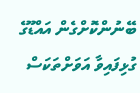ބޭނުންކޮށްގެން އައްޑޫގެ ގުޅިފައިވާ އަވަށްތަކަސް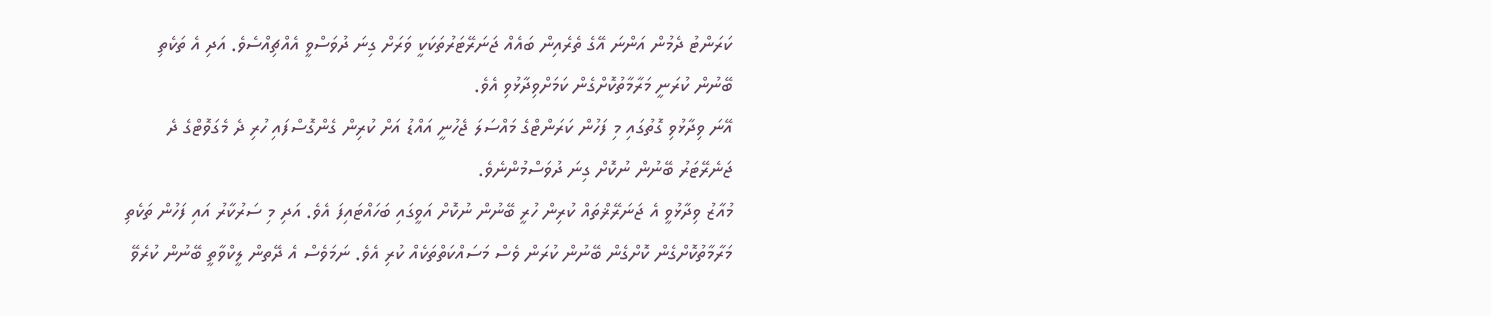ކަރަންޓު ދެމުން އަންނަ އޭގެ ތެރެއިން ބައެއް ޖަނަރޭޓަރުތަކަކީ ވަރަށް ގިނަ ދުވަސްވީ އެއްޗިއްސެވެ. އަދި އެ ތަކެތި ބޭނުން ކުރަނީ މަރާމާތުކޮށްގެން ކަމަށްވިދާޅުވި އެވެ.
އޭނަ ވިދާޅުވި ގޮތުގައި މި ފަހުން ކަރަންޓްގެ މައްސަލަ ޖެހުނީ އައްޑު އަށް ކުރިން ގެންގޮސްފައި ހުރި ދެ މެގަވޮޓްގެ ދެ ޖަނެރޭޓަރު ބޭނުން ނުކޮށް ގިނަ ދުވަސްމުންނެވެ.
މުއާޒު ވިދާޅުވީ އެ ޖަނަރޭޜްތައް ކުރިން ހުރީ ބޭނުން ނުކޮށް އަވީގައި ބަހައްޓައިފަ އެވެ. އަދި މި ސަރުކާރު އައި ފަހުން ތަކެތި މަރާމާތުކޮށްގެން ކޮށްގެން ބޭނުން ކުރަން ވެސް މަސައްކަތްތަކެއް ކުރި އެވެ. ނަމަވެސް އެ ދޭތން ލީކްވާތީ ބޭނުން ކުރެވޭ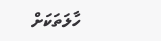ހާލަތަކަށް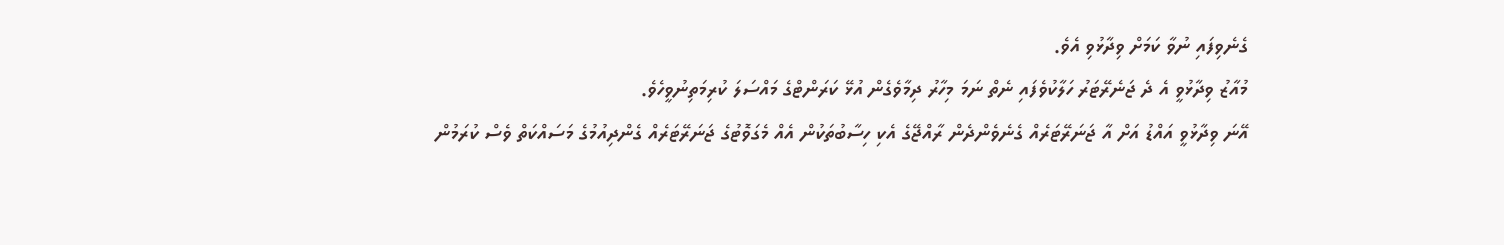ގެނެވިފައި ނުވާ ކަމަށް ވިދާޅުވި އެވެ.
މުއާޒު ވިދާޅުވީ އެ ދެ ޖަނެރޭޓަރު ހަލާކުވެފައި ނެތް ނަމަ މިހާރު ދިމާވެގެން އުޅޭ ކަރަންޓްގެ މައްސަލަ ކުރިމަތިނުވީހެވެ.
އޭނަ ވިދާޅުވީ އައްޑު އަށް އާ ޖަނަރޭޓަރެއް ގެނެވެންދެން ރާއްޖޭގެ އެކި ހިސާބުތަކުން އެއް މެގަވޮޓުގެ ޖަނަރޭޓަރެއް ގެންދިއުމުގެ މަސައްކަތް ވެސް ކުރަމުން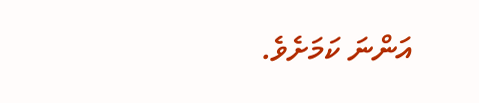އަންނަ ކަމަށެވެ.